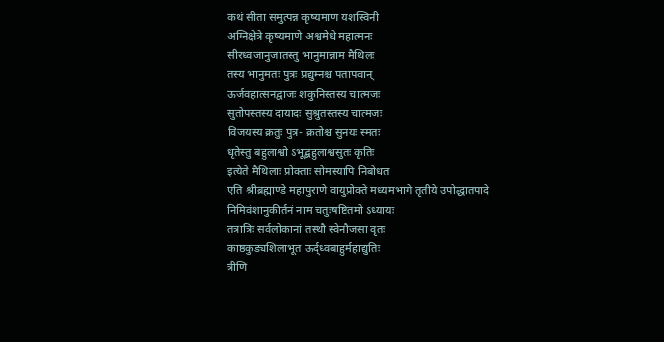कथं सीता समुत्पन्न कृष्यमाण यशस्विनी
अग्निक्षेत्रे कृष्यमाणे अश्वमेधे महात्मनः
सीरध्वजानुजातस्तु भानुमान्नाम मैथिलः
तस्य भानुमतः पुत्रः प्रद्युम्नश्च पतापवान्
ऊर्जवहात्सनद्वाजः शकुनिस्तस्य चात्मजः
सुतोपस्तस्य दायादः सुश्रुतस्तस्य चात्मजः
विजयस्य क्रतुः पुत्र- क्रतोश्च सुनयः स्मतः
धृतेस्तु बहुलाश्वो ऽभूद्बहुलाश्वसुतः कृतिः
इत्येते मैथिलाः प्रोक्ताः सोमस्यापि निबोधत
एति श्रीब्रह्माण्डे महापुराणे वायुप्रोक्ते मध्यमभागे तृतीये उपोद्धातपादे निमिवंशानुकीर्तनं नाम चतुःषष्टितमो ऽध्यायः
तत्रात्रिः सर्वलोकानां तस्थौ स्वेनौजसा वृतः
काष्ठकुड्यशिलाभूत ऊर्द्ध्वबाहुर्महाद्युतिः
त्रीणि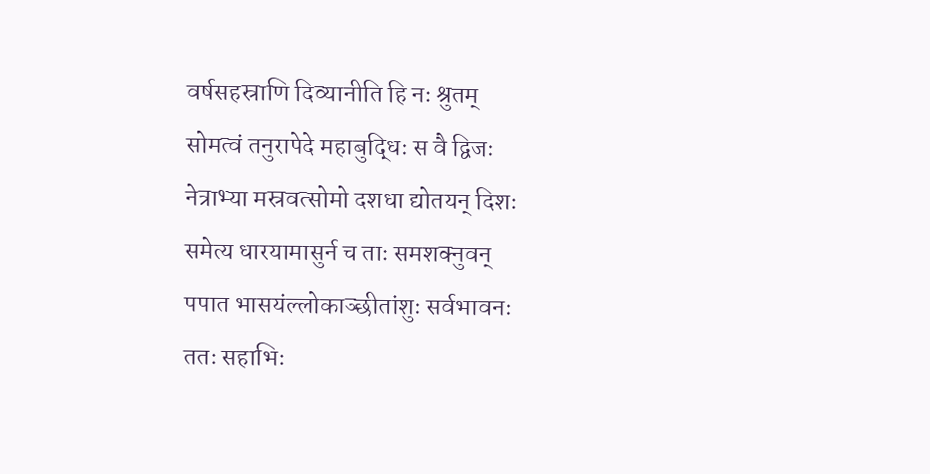वर्षसहस्राणि दिव्यानीति हि नः श्रुतम्
सोमत्वं तनुरापेदे महाबुद्धिः स वै द्विजः
नेत्राभ्या मस्रवत्सोमो दशधा द्योतयन् दिशः
समेत्य धारयामासुर्न च ताः समशक्नुवन्
पपात भासयंल्लोकाञ्छीतांशुः सर्वभावनः
ततः सहाभिः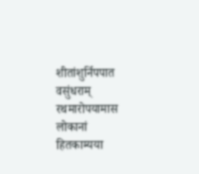शीतांशुर्निपपात वसुंधराम्
रथमारोपयामास लोकानां हितकाम्यया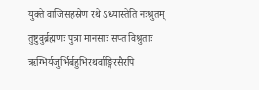युक्ते वाजिसहस्रेण रथे ऽध्यास्तेति नःश्रुतम्
तुष्टुवुर्ब्रह्मणः पुत्रा मानसाः सप्त विश्रुताः
ऋग्भिर्यजुर्भिर्बहुभिरथर्वाङ्गिरसैरपि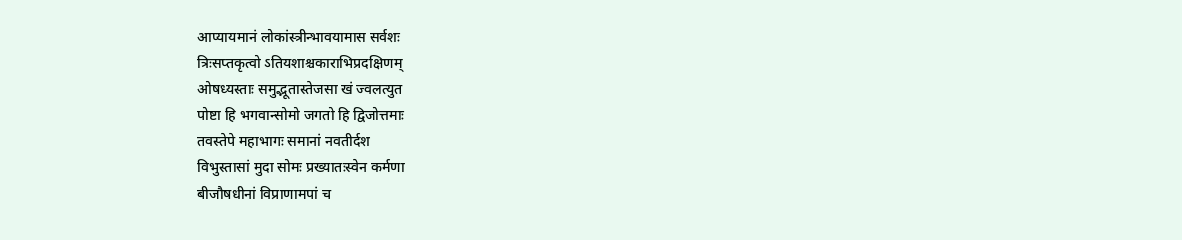आप्यायमानं लोकांस्त्रीन्भावयामास सर्वशः
त्रिःसप्तकृत्वो ऽतियशाश्चकाराभिप्रदक्षिणम्
ओषध्यस्ताः समुद्भूतास्तेजसा खं ज्वलत्युत
पोष्टा हि भगवान्सोमो जगतो हि द्विजोत्तमाः
तवस्तेपे महाभागः समानां नवतीर्दश
विभुस्तासां मुदा सोमः प्रख्यातःस्वेन कर्मणा
बीजौषधीनां विप्राणामपां च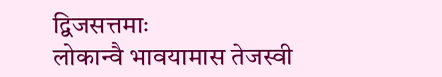द्विजसत्तमाः
लोकान्वै भावयामास तेजस्वी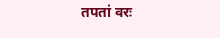तपतां वरः